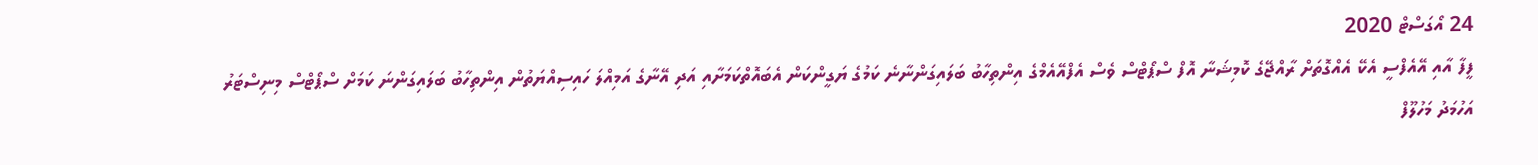24 އޯގަސްޓް 2020
ފީފާ އާއި އޭއެފްސީ އެކޭ އެއްގޮތަށް ރާއްޖޭގެ ކޮމިޝަނާ އޮފް ސްޕޯޓްސް ވެސް އެފްއޭއެމްގެ އިންތިހާބު ބަލައިގަންނާނެ ކަމުގެ ޔަގީންކަން އެބައޮތްކަމަށާއި އަދި އޭނާގެ އަމިއްލަ ހައިސިއްޔަތުން އިންތިހާބު ބަލައިގަންނަ ކަމަށް ސްޕޯޓްސް މިނިސްޓަރު އަހުމަދު މަހުލޫފް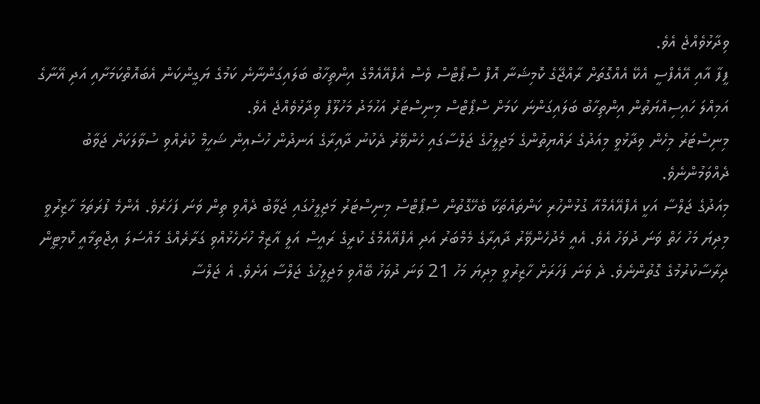ވިދާޅުވެއްޖެ އެވެ.
ފީފާ އާއި އޭއެފްސީ އެކޭ އެއްގޮތަށް ރާއްޖޭގެ ކޮމިޝަނާ އޮފް ސްޕޯޓްސް ވެސް އެފްއޭއެމްގެ އިންތިހާބު ބަލައިގަންނާނެ ކަމުގެ ޔަގީންކަން އެބައޮތްކަމަށާއި އަދި އޭނާގެ އަމިއްލަ ހައިސިއްޔަތުން އިންތިހާބު ބަލައިގަންނަ ކަމަށް ސްޕޯޓްސް މިނިސްޓަރު އަހުމަދު މަހުލޫފް ވިދާޅުވެއްޖެ އެވެ.
މިނިސްޓަރު މިހެން ވިދާޅުވީ މިއަދުގެ ރައްޔިތުންގެ މަޖިލީހުގެ ޖަލްސާގައި ހެންވޭރު ދެކުނު ދާއިރާގެ އަނދުން ހުސެއިން ޝަހީމް ކުރެއްވި ސުވާލަކަށް ޖަވާބު ދެއްވަމުންނެވެ.
މިއަދުގެ ޖަލްސާ އަކީ އެފްއޭއެމްއާ ގުޅުންހުރި ކަންތައްތަކާ ބެހޭގޮތުން ސްޕޯޓްސް މިނިސްޓަރު މަޖިލީހުގައި ޖަވާބު ދެއްވި ތިން ވަނަ ފަހަރެވެ. އެންމެ ފުރަތަމަ ހާޒިރުވީ މިދިޔަ މަހު ހަތް ވަނަ ދުވަހު އެވެ. އެއީ މެދުހެންވޭރު ދާއިރާގެ މެމްބަރު އަދި އެފްއޭއެމްގެ ކުރީގެ ރައީސް އަލީ އާޒިމް ހުށަހެޅުއްވި ގަރާރެއްގެ މައްސަލަ އިޖްތިމާއީ ކޮމިޓީން ދިރާސާކުރުމުގެ ގޮތުންނެވެ. ދެ ވަނަ ފަހަރަށް ހާޒިރުވީ މިދިޔަ މަހު 21 ވަނަ ދުވަހު ބޭއްވި މަޖިލީހުގެ ޖަލްސާ އަށެވެ. އެ ޖަލްސާ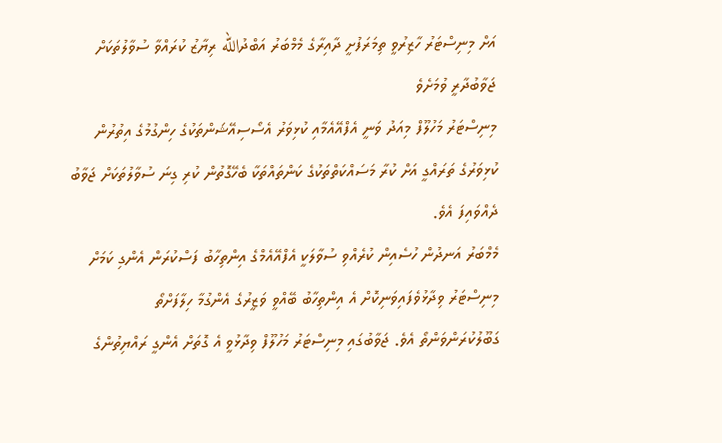އަށް މިނިސްޓަރު ހާޒިރުވީ ތިމަރަފުށީ ދާއިރާގެ މެމްބަރު އަބްދުالله ރިޔާޒު ކުރައްވާ ސުވާލުތަކަށް ޖަވާބުދާރީ ވުމަށެވެ
މިނިސްޓަރު މަހުލޫފް މިއަދު ވަނީ އެފްއޭއެމާއި ކުޅިވަރު އެސޯސިއޭޝަންތަކުގެ ހިންގުމުގެ އިތުރުން ކުޅިވަރުގެ ތަރައްގީ އަށް ކުރާ މަސައްކަތްތަކުގެ ކަންތައްތަކާ ބެހޭގޮތުން ކުރި ގިނަ ސުވާލުތަކަށް ޖަވާބު ދެއްވައިފަ އެވެ.
މެމްބަރު އަނދުން ހުސެއިން ކުރެއްވި ސުވާލަކީ އެފްއޭއެމްގެ އިންތިހާބު ފަސްކުރަން އެންގި ކަމަށް މިނިސްޓަރު ވިދާޅުވެފައިވަނިކޮށް އެ އިންތިހާބު ބޭއްވީ ވަޒީރުގެ އެންގުމާ ހިލާފަށްތޯ ގަބޫލުކުރަންވަންތޯ އެވެ. ޖަވާބުގައި މިނިސްޓަރު މަހުލޫފް ވިދާޅުވީ އެ ގޮތަށް އެންގީ ރައްޔިތުންގެ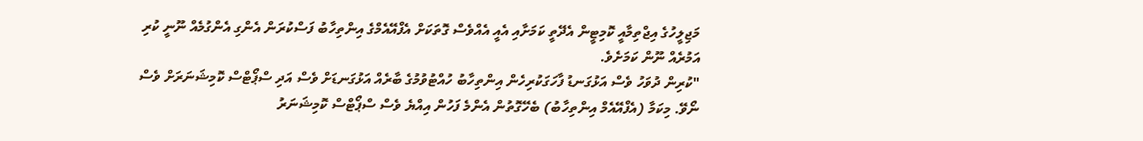މަޖިލީހުގެ އިޖްތިމާއީ ކޮމިޓީން އެދޭތީ ކަމަށާއި އެއީ އެއްވެސް ގޮތަކަށް އެފްއޭއެމްގެ އިންތިހާބު ފަސްކުރަން އެންގި އެންގުމެއް ނޫނީ ކުރި އަމުރެއް ނޫން ކަމަށެވެ.
"ކުރިން ދުވަހު ވެސް އަޅުގަނޑު ފާހަގަކުރިހެން އިންތިހާބު ހުއްޓުވުމުގެ ބާރެއް އަޅުގަނޑަށް ވެސް އަދި ސްޕޯޓްސް ކޮމިޝަނަރަށް ވެސް ނޯވޭ. މިކަމާ (އެފްއޭއެމް އިންތިހާބު) ބެހޭގޮތުން އެންމެ ފަހުން އިއްޔެ ވެސް ސްޕޯޓްސް ކޮމިޝަނަރު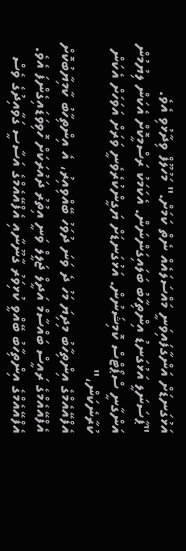އަޅުގަނޑަށް އަންގާފައިވަނީ މައްސަލައެއް ނެތް ކަމަށް." މަހުލޫފް ވިދާޅުވި އެވެ.
"ޕާސަނަލީ އަޅުގަނޑު އިންތިހާބު ބަލައިގަންނަން. އެކަމަކު ރަސްމީކޮށް އެކަން ލިޔުމުން އަންގާނީ ސްޕޯޓްސް ކޮމިޝަނުން. އަޅުގަނޑަށް ޔަގީންކުރެވެނީ ވަރަށް އަވަހަށް އެކަން ކުރާނެކަން،"
އެފްއޭއެމްގެ އިންތިހާބު މިދިޔަ މަހު ދެ ވަނަ ދުވަހު ބޭއްވިއިރު، އެ އިންތިހާބު ކާމިޔާބުކޮށް އެފްއޭއެމްގެ ރައީސް ބައްސާމް އަދީލް ޖަލީލް ވަނީ އިތުރު ދައުރަކަށް ހޮވިވަޑައިގެންފަ އެވެ.
އެފްއޭއެމްގެ އިންތިހާބު ބޭއްވީ ކުޅިވަރު ގާނޫނާއި އެފްއޭއެމްގެ އަސާސީ ގަވާއިދުގެ ވެސް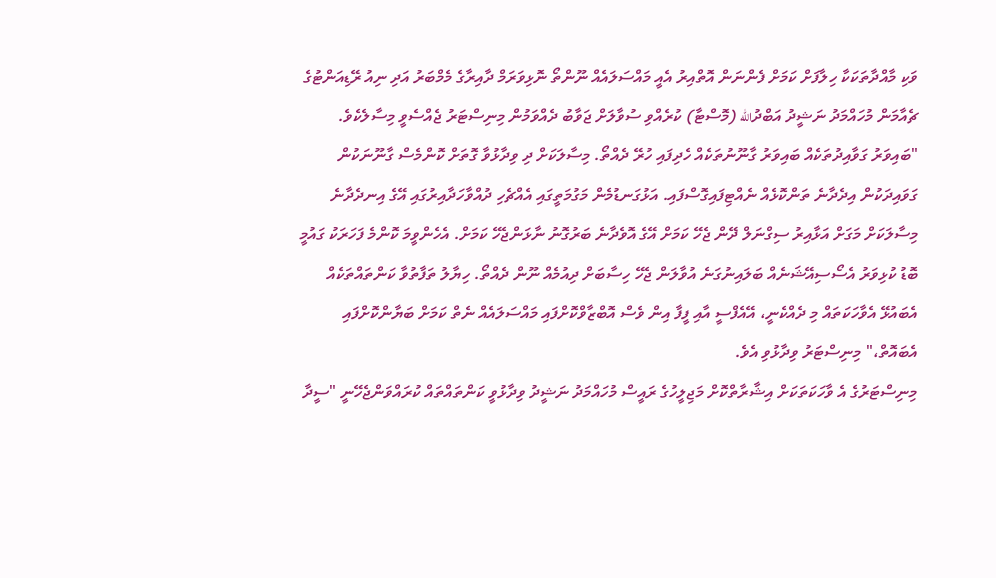ވަކި މާއްދާތަކަކާ ހިލާފަށް ކަމަށް ފެންނަން އޮތްއިރު އެއީ މައްސަލައެއް ނޫންތޯ ނޮޅިވަރަމް ދާއިރާގެ މެމްބަރު އަދި ނިއު ރޭޑިއަންޓުގެ ޗެއާމަން މުހައްމަދު ނަޝީދު އަބްދުالله (މޮސްޓާ) ކުރެއްވި ސުވާލަށް ޖަވާބު ދެއްވަމުން މިނިސްޓަރު ޖެއްސެވީ މިސާލެކެވެ.
"ބައިވަރު ގަވާއިދުތަކެއް ބައިވަރު ގާނޫނުތަކެއް ހެދިފައި ހުރޭ ދެއްތޯ. މިސާލަކަށް ދި ވިދާޅުވާ ގޮތަށް ކޮންމެސް ގާނޫނަކުން ގަވައިދަކުން އިދެދާނެ ތަންކޮޅެއް ނެއްޓިފައިގޮސްފައި. އަޅުގަނޑުމެން މަގުމަތީގައި އެއްޗެހި ދުއްވާހަދާއިރުގައި އޭގެ އިނދެދާނެ މިސާލަކަށް މަގަށް އަޅާއިރު ސިގްނަލް ދޭން ޖެހޭ ކަމަށް އޭގެ އޮވެދާނެ ބަރުގޮނު ނާޅަންޖެހޭ ކަމަށް. އެހެންވީމަ ކޮންމެ ފަހަރަކު ގައުމީ ބޮޑު ކުޅިވަރު އެސޯސިއޭޝަނެއް ބަލައިނުގަނެ އުވާލަން ޖެހޭ ހިސާބަށް ދިއުމެއް ނޫން ދެއްތޯ. ހިޔާލު ތަފާތުވާ ކަންތައްތަކެއް އެބައުޅޭ އެވާހަކަތައް މި ދެއްކެނީ، އޭއެފްސީ އާއި ފީފާ އިން ވެސް އޮބްޒާވްކޮށްފައި މައްސަލައެއް ނެތް ކަމަށް ބަޔާންކޮށްފައި އެބައޮތް،" މިނިސްޓަރު ވިދާޅުވި އެވެ.
މިނިސްޓަރުގެ އެ ވާހަކަތަކަށް އިޝާރާތްކޮށް މަޖިލީހުގެ ރައީސް މުހައްމަދު ނަޝީދު ވިދާޅުވީ ކަންތައްތައް ކުރައްވަންޖެހޭނީ "ސީދާ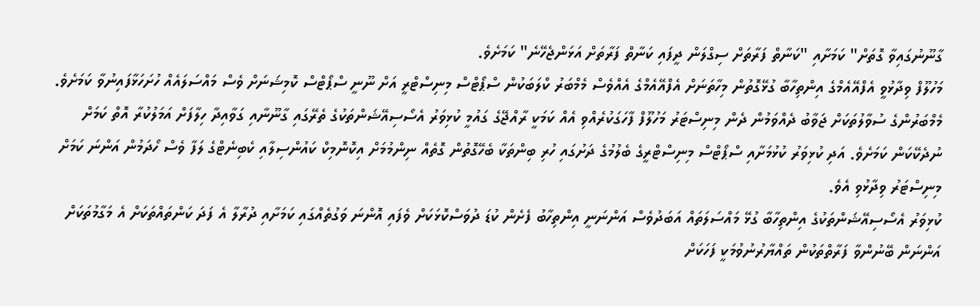ގާނޫނުގައިވާ ގޮތަށް" ކަމަށާއި "ކަނާތް ފަރާތަށް ސިގްލަން ދީފައި ކަނާތް ފަރާތަށް އަޅަންޖެހޭނެ" ކަމަށެވެ.
މަހުލޫފް ވިދާޅުވީ އެފްއޭއެމްގެ އިންތިހާބާ ގުޅޭގޮތުން މިހާތަނަށް އެފްއޭއެމްގެ އެއްވެސް މެމްބަރު ކްލަބަކުން ސްޕޯޓްސް މިނިސްޓްރީ އަށް ނޫނީ ސްޕޯޓްސް ކޮމިޝަނަށް ވެސް މައްސަލައެއް ހުށަހަޅާފައިނުވާ ކަމަށެވެ.
މެމްބަރުންގެ ސުވާލުތަކަށް ޖަވާބު ދެއްވަމުން ދެން މިނިސްޓަރު މަހުލޫފް ފާހަގަކުރެއްވި އެއް ކަމަކީ ރާއްޖޭގެ ގައުމީ ކުޅިވަރު އެސޯސިއޭޝަންތަކުގެ ތެރޭގައި ގާނޫނާއި ގަވާއިދާ ހިލާފަށް އަމަލުކުރާ އޮތް ކަމަށް ނުދެކޭކަން ކަމަށެވެ. އަދި ކުޅިވަރު ކުޅުމަށާއި ސްޕޯޓްސް މިނިސްޓްރީގެ ބެލުމުގެ ދަށުގައި ހުރި ބިންތަކާ ބެހޭގޮތުން ގޮތެއް ނިންމުމަށް އިކޮނޮމިކް ކައުންސިލާއި ކެބިނެޓްގެ ލަފާ ވެސް ހޯދަމުން އަންނަ ކަމަށް މިނިސްޓަރު ވިދާޅުވި އެވެ.
ކުޅިވަރު އެސޯސިއޭޝަންތަކުގެ އިންތިހާބާ ގުޅޭ މައްސަލަތައް އަބަދުވެސް އަންނަނީ އިންތިހާބު ފެށެން ކުޑަ ދުވަސްކޮޅަކަށް ވެފައި އޮންނަ ވަގުތެއްގައި ކަމަށާއި ދުރާލާ އެ ފަދަ ކަންތައްތަކަށް އެ މަގާމުތަކަށް އަންނަން ބޭނުންވާ ފަރާތްތަކުން ތައްޔާރުނުވުމަކީ ފަހަކަށް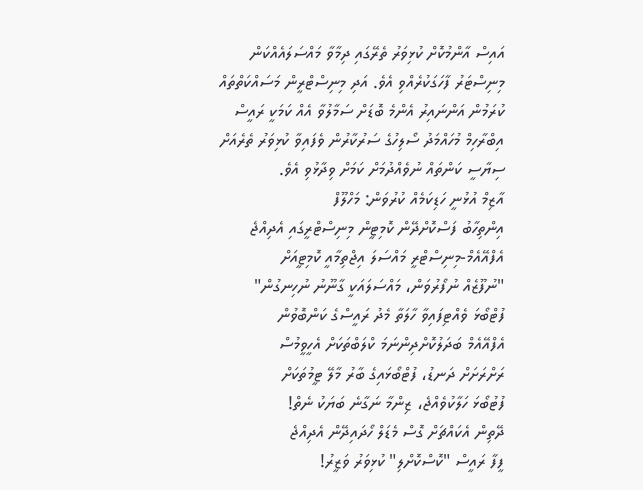އައިސް އާންމުކޮށް ކުޅިވަރު ތެރޭގައި ދިމާވާ މައްސަލައެއްކަން މިނިސްޓަރު ފާހަގަކުރެއްވި އެވެ. އަދި މިނިސްޓްރީން މަސައްކަތްތައް ކުރަމުން އަންނައިރު އެންމެ ބޮޑަށް ސަމާލުވާ އެއް ކަމަކީ ރައީސް އިބްރާހިމް މުހައްމަދު ސޯލިހުގެ ސަރުކާރުން ވެފައިވާ ކުޅިވަރު ތެރެއަށް ސިޔާސީ ކަންތައް ނުވެއްދުމަށް ކަމަށް ވިދާޅުވި އެވެ.
އާޒިމް އުޅުނީ ހަޑިކަމެއް ކުރުވަން: މަހްލޫފް
އިންތިހާބު ފަސްކޮށްދޭން ކޮމިޓީން މިނިސްޓްރީގައި އެދިއްޖެ
އެފްއޭއެމް-މިނިސްޓްރީ މައްސަލަ އިޖްތިމާއީ ކޮމިޓީއަށް
"ނުފޫޒެއް ނުފޯރުވަން، މައްސަލައަކީ ގާނޫނު ނުހިނގުން"
ފުޓްބޯޅަ ވެއްޓިފައިވާ ހާލަތާ މެދު ރައީސްގެ ކަންބޮވުން
އެފްއޭއެމް ބަދަލުކޮށްދިންނަމަ ކްލަބްތަކަށް އެހީވީމުސް
ރަށްރަށަށް ދަނޑު، ފުޓްބޯޅައިގެ ބާރު މާލޭ ޓީމުތަކަށް
ފުޓުބޯޅަ ހަލާކުވެއްޖެ، ޒިންމާ ނަގާނެ ބަޔަކު ނެތް!
ދޭތިން އެކައްޗަށް ގޮސް މެޑަލް ހޯދައިދޭން އެދިއްޖެ
ފީފާ ރައީސް "ކޮސްކޮށްލި" ކުޅިވަރު ވަޒީރު!